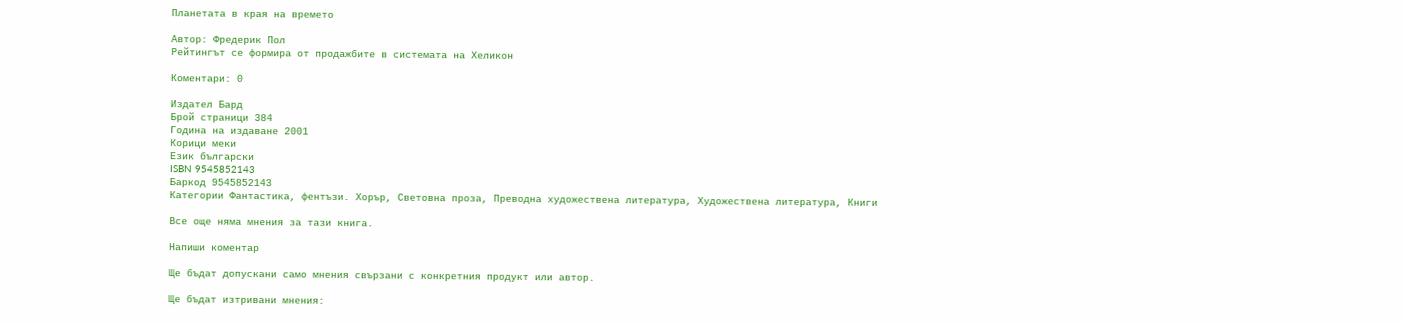Планетата в края на времето

Автор: Фредерик Пол
Рейтингът се формира от продажбите в системата на Хеликон

Коментари: 0

Издател Бард
Брой страници 384
Година на издаване 2001
Корици меки
Език български
ISBN 9545852143
Баркод 9545852143
Категории Фантастика, фентъзи. Хорър, Световна проза, Преводна художествена литература, Художествена литература, Книги

Все още няма мнения за тази книга.

Напиши коментар

Ще бъдат допускани само мнения свързани с конкретния продукт или автор.

Ще бъдат изтривани мнения: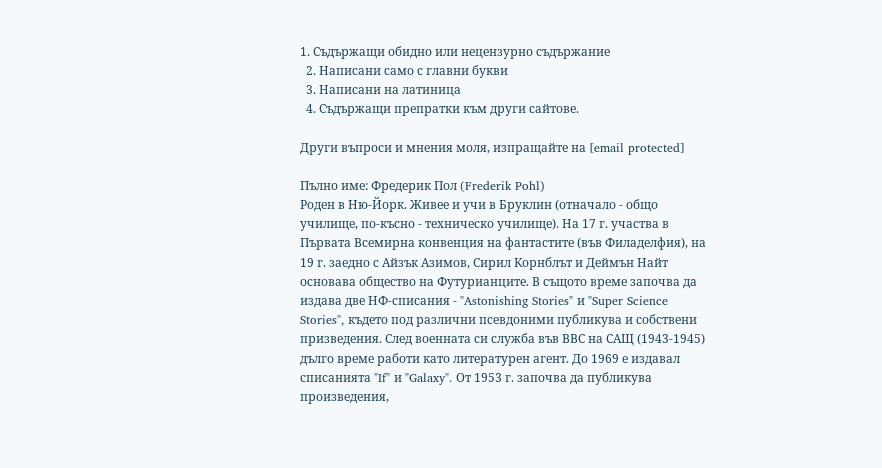1. Съдържащи обидно или нецензурно съдържание
  2. Написани само с главни букви
  3. Написани на латиница
  4. Съдържащи препратки към други сайтове.

Други въпроси и мнения моля, изпращайте на [email protected]

Пълно име: Фредерик Пол (Frederik Pohl)
Роден в Ню-Йорк. Живее и учи в Бруклин (отначало - общо училище, по-късно - техническо училище). На 17 г. участва в Първата Всемирна конвенция на фантастите (във Филаделфия), на 19 г. заедно с Айзък Азимов, Сирил Корнблът и Деймън Найт основава общество на Футурианците. В същото време започва да издава две НФ-списания - "Astonishing Stories" и "Super Science Stories", където под различни псевдоними публикува и собствени призведения. След военната си служба във ВВС на САЩ (1943-1945) дълго време работи като литературен агент. До 1969 е издавал списанията "If" и "Galaxy". От 1953 г. започва да публикува произведения,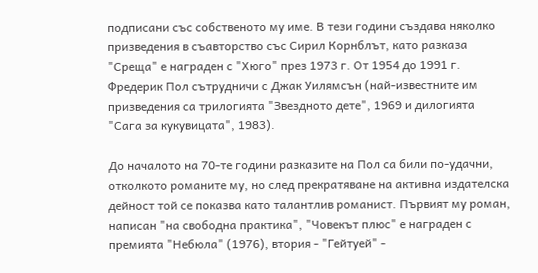подписани със собственото му име. В тези години създава няколко призведения в съавторство със Сирил Корнблът, като разказа "Среща" е награден с "Хюго" през 1973 г. От 1954 до 1991 г. Фредерик Пол сътрудничи с Джак Уилямсън (най-известните им призведения са трилогията "Звездното дете", 1969 и дилогията "Сага за кукувицата", 1983).

До началото на 70-те години разказите на Пол са били по-удачни, отколкото романите му, но след прекратяване на активна издателска дейност той се показва като талантлив романист. Първият му роман, написан "на свободна практика", "Човекът плюс" е награден с премията "Небюла" (1976), втория - "Гейтуей" -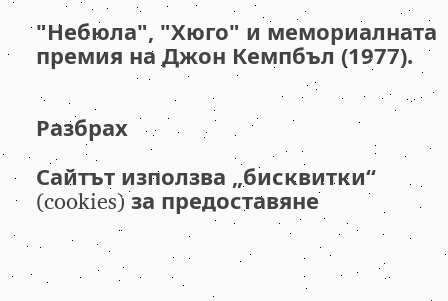"Небюла", "Хюго" и мемориалната премия на Джон Кемпбъл (1977).


Разбрах

Сайтът използва „бисквитки“ (cookies) за предоставяне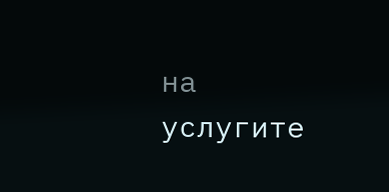на услугите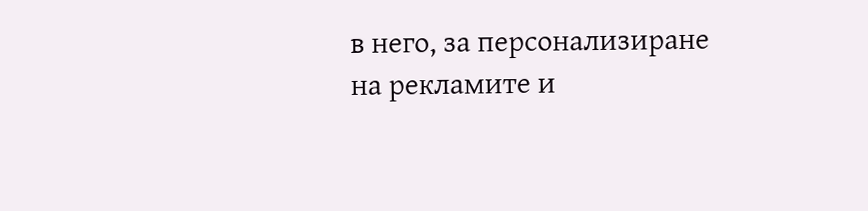в него, за персонализиране на рекламите и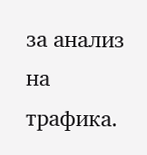за анализ на трафика.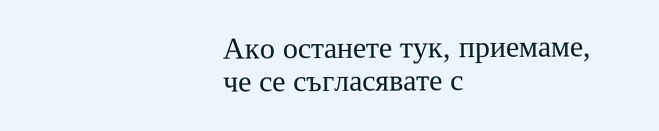Ако останете тук, приемаме, че се съгласявате с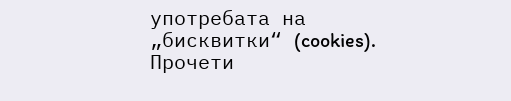употребата на „бисквитки“ (cookies). Прочети